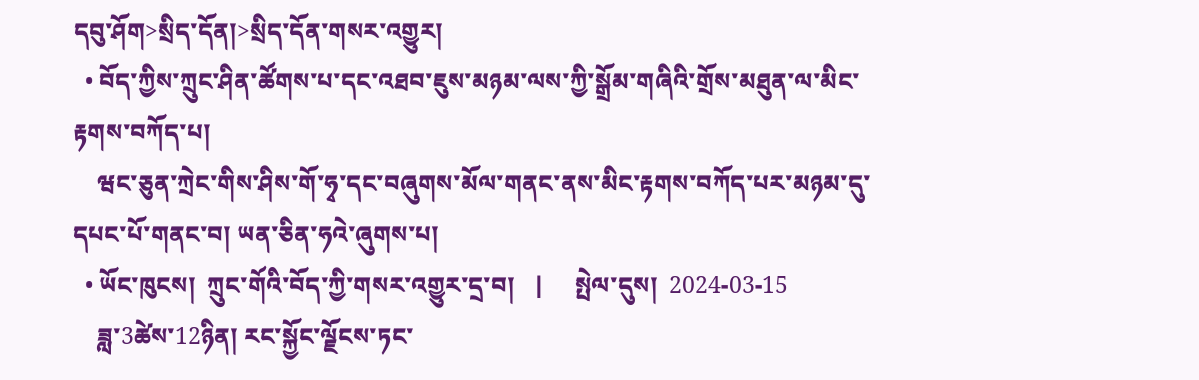དབུ་ཤོག>སྲིད་དོན།>སྲིད་དོན་གསར་འགྱུར།
  • བོད་ཀྱིས་ཀྲུང་ཤིན་ཚོགས་པ་དང་འཐབ་ཇུས་མཉམ་ལས་ཀྱི་སྒྲོམ་གཞིའི་གྲོས་མཐུན་ལ་མིང་རྟགས་བཀོད་པ།
    ཝང་ཅུན་ཀྲེང་གིས་ཤིས་གོ་ཧྭ་དང་བཞུགས་མོལ་གནང་ནས་མིང་རྟགས་བཀོད་པར་མཉམ་དུ་དཔང་པོ་གནང་བ། ཡན་ཅིན་ཧའེ་ཞུགས་པ།
  • ཡོང་ཁུངས།  ཀྲུང་གོའི་བོད་ཀྱི་གསར་འགྱུར་དྲ་བ།   |     སྤེལ་དུས།  2024-03-15
    ཟླ་3ཚེས་12ཉིན། རང་སྐྱོང་ལྗོངས་ཏང་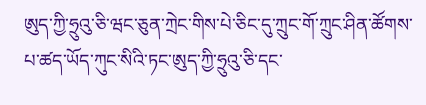ཨུད་ཀྱི་ཧྲུའུ་ཅི་ཝང་ཅུན་ཀྲེང་གིས་པེ་ཅིང་དུ་ཀྲུང་གོ་ཀྲུང་ཤིན་ཚོགས་པ་ཚད་ཡོད་ཀུང་སིའི་ཏང་ཨུད་ཀྱི་ཧྲུའུ་ཅི་དང་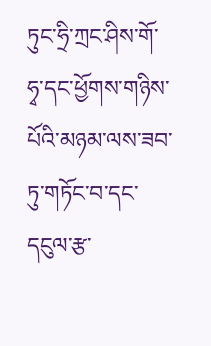ཏུང་ཧྲི་ཀྲང་ཤིས་གོ་ཧྭ་དང་ཕྱོགས་གཉིས་པོའི་མཉམ་ལས་ཟབ་ཏུ་གཏོང་བ་དང་དངུལ་རྩ་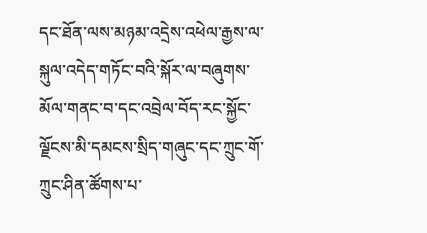དང་ཐོན་ལས་མཉམ་འདྲེས་འཕེལ་རྒྱས་ལ་སྐུལ་འདེད་གཏོང་བའི་སྐོར་ལ་བཞུགས་མོལ་གནང་བ་དང་འབྲེལ་བོད་རང་སྐྱོང་ལྗོངས་མི་དམངས་སྲིད་གཞུང་དང་ཀྲུང་གོ་ཀྲུང་ཤིན་ཚོགས་པ་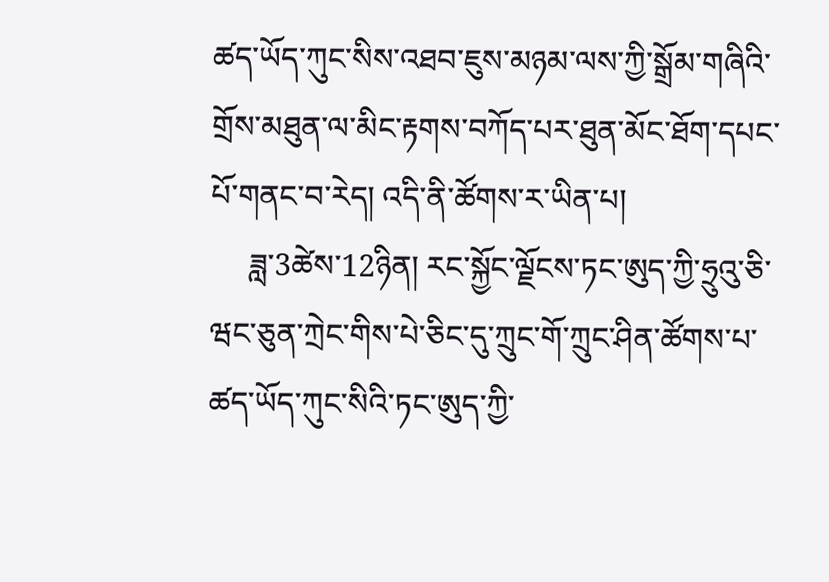ཚད་ཡོད་ཀུང་སིས་འཐབ་ཇུས་མཉམ་ལས་ཀྱི་སྒྲོམ་གཞིའི་གྲོས་མཐུན་ལ་མིང་རྟགས་བཀོད་པར་ཐུན་མོང་ཐོག་དཔང་པོ་གནང་བ་རེད། འདི་ནི་ཚོགས་ར་ཡིན་པ།
     ཟླ་3ཚེས་12ཉིན། རང་སྐྱོང་ལྗོངས་ཏང་ཨུད་ཀྱི་ཧྲུའུ་ཅི་ཝང་ཅུན་ཀྲེང་གིས་པེ་ཅིང་དུ་ཀྲུང་གོ་ཀྲུང་ཤིན་ཚོགས་པ་ཚད་ཡོད་ཀུང་སིའི་ཏང་ཨུད་ཀྱི་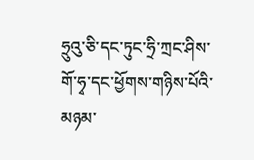ཧྲུའུ་ཅི་དང་ཏུང་ཧྲི་ཀྲང་ཤིས་གོ་ཧྭ་དང་ཕྱོགས་གཉིས་པོའི་མཉམ་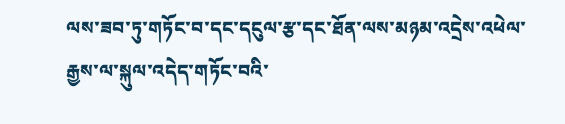ལས་ཟབ་ཏུ་གཏོང་བ་དང་དངུལ་རྩ་དང་ཐོན་ལས་མཉམ་འདྲེས་འཕེལ་རྒྱས་ལ་སྐུལ་འདེད་གཏོང་བའི་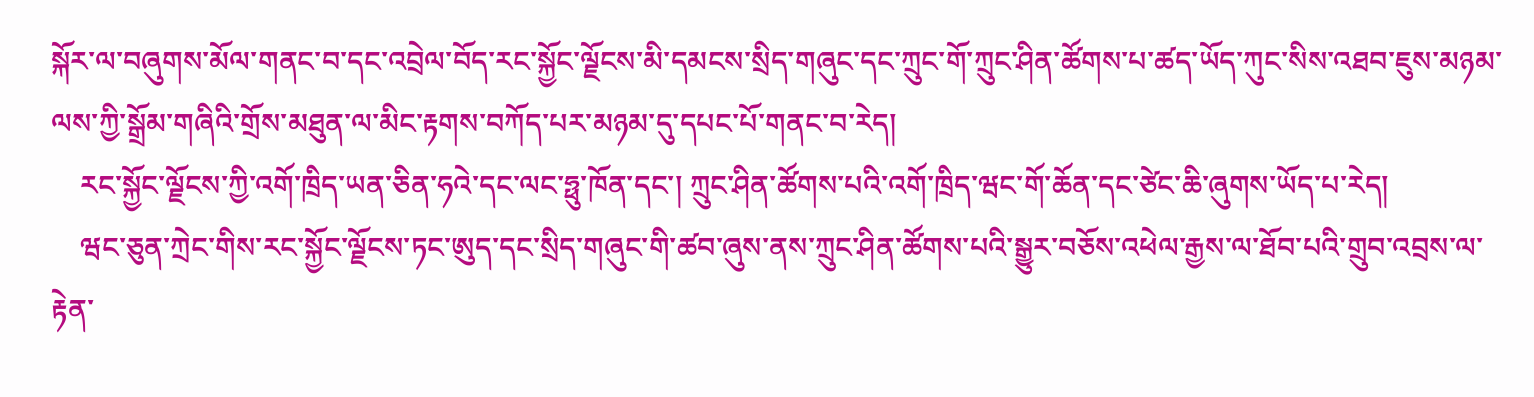སྐོར་ལ་བཞུགས་མོལ་གནང་བ་དང་འབྲེལ་བོད་རང་སྐྱོང་ལྗོངས་མི་དམངས་སྲིད་གཞུང་དང་ཀྲུང་གོ་ཀྲུང་ཤིན་ཚོགས་པ་ཚད་ཡོད་ཀུང་སིས་འཐབ་ཇུས་མཉམ་ལས་ཀྱི་སྒྲོམ་གཞིའི་གྲོས་མཐུན་ལ་མིང་རྟགས་བཀོད་པར་མཉམ་དུ་དཔང་པོ་གནང་བ་རེད།
    རང་སྐྱོང་ལྗོངས་ཀྱི་འགོ་ཁྲིད་ཡན་ཅིན་ཧའེ་དང་ལང་ཧྥུ་ཁོན་དང་། ཀྲུང་ཤིན་ཚོགས་པའི་འགོ་ཁྲིད་ཝང་གོ་ཆོན་དང་ཙེང་ཆི་ཞུགས་ཡོད་པ་རེད།
    ཝང་ཅུན་ཀྲེང་གིས་རང་སྐྱོང་ལྗོངས་ཏང་ཨུད་དང་སྲིད་གཞུང་གི་ཚབ་ཞུས་ནས་ཀྲུང་ཤིན་ཚོགས་པའི་སྒྱུར་བཅོས་འཕེལ་རྒྱས་ལ་ཐོབ་པའི་གྲུབ་འབྲས་ལ་རྟེན་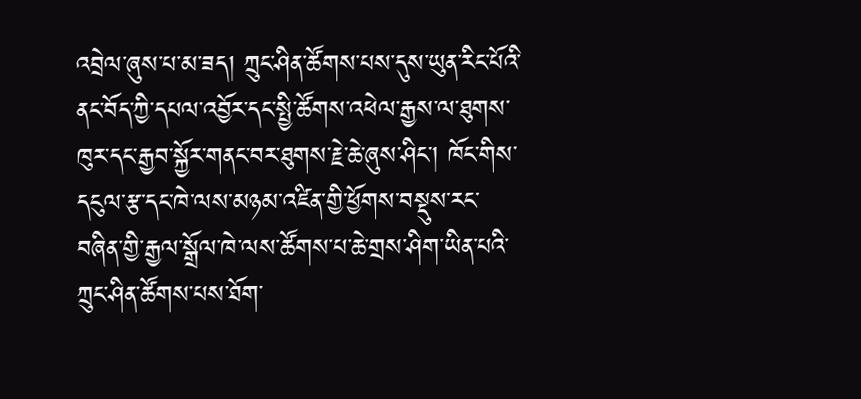འབྲེལ་ཞུས་པ་མ་ཟད། ཀྲུང་ཤིན་ཚོགས་པས་དུས་ཡུན་རིང་པོའི་ནང་བོད་ཀྱི་དཔལ་འབྱོར་དང་སྤྱི་ཚོགས་འཕེལ་རྒྱས་ལ་ཐུགས་ཁུར་དང་རྒྱབ་སྐྱོར་གནང་བར་ཐུགས་རྗེ་ཆེ་ཞུས་ཤིང་། ཁོང་གིས་དངུལ་རྩ་དང་ཁེ་ལས་མཉམ་འཛིན་གྱི་ཕྱོགས་བསྡུས་རང་བཞིན་གྱི་རྒྱལ་སྒྲོལ་ཁེ་ལས་ཚོགས་པ་ཆེ་གྲས་ཤིག་ཡིན་པའི་ཀྲུང་ཤིན་ཚོགས་པས་ཐོག་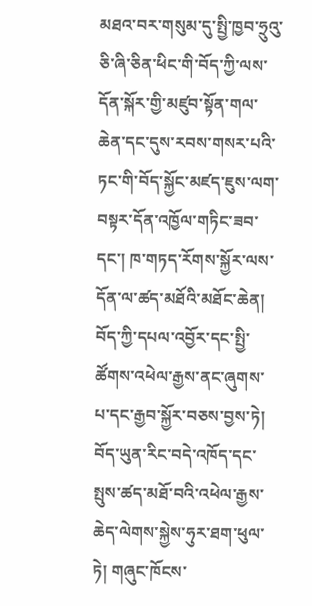མཐའ་བར་གསུམ་དུ་སྤྱི་ཁྱབ་ཧྲུའུ་ཅི་ཞི་ཅིན་ཕིང་གི་བོད་ཀྱི་ལས་དོན་སྐོར་གྱི་མཛུབ་སྟོན་གལ་ཆེན་དང་དུས་རབས་གསར་པའི་ཏང་གི་བོད་སྐྱོང་མཛད་ཇུས་ལག་བསྟར་དོན་འཁྱོལ་གཏིང་ཟབ་དང་། ཁ་གཏད་རོགས་སྐྱོར་ལས་དོན་ལ་ཚད་མཐོའི་མཐོང་ཆེན། བོད་ཀྱི་དཔལ་འབྱོར་དང་སྤྱི་ཚོགས་འཕེལ་རྒྱས་ནང་ཞུགས་པ་དང་རྒྱབ་སྐྱོར་བཅས་བྱས་ཏེ། བོད་ཡུན་རིང་བདེ་འཁོད་དང་སྤུས་ཚད་མཐོ་བའི་འཕེལ་རྒྱས་ཆེད་ལེགས་སྐྱེས་ཧུར་ཐག་ཕུལ་ཏེ། གཞུང་ཁོངས་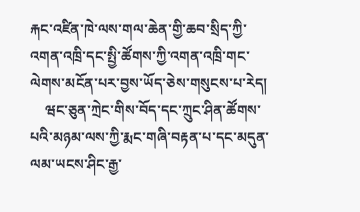རྐང་འཛིན་ཁེ་ལས་གལ་ཆེན་གྱི་ཆབ་སྲིད་ཀྱི་འགན་འཁྲི་དང་སྤྱི་ཚོགས་ཀྱི་འགན་འཁྲི་གང་ལེགས་མངོན་པར་བྱས་ཡོད་ཅེས་གསུངས་པ་རེད།
    ཝང་ཅུན་ཀྲེང་གིས་བོད་དང་ཀྲུང་ཤིན་ཚོགས་པའི་མཉམ་ལས་ཀྱི་རྨང་གཞི་བརྟན་པ་དང་མདུན་ལམ་ཡངས་ཤིང་རྒྱ་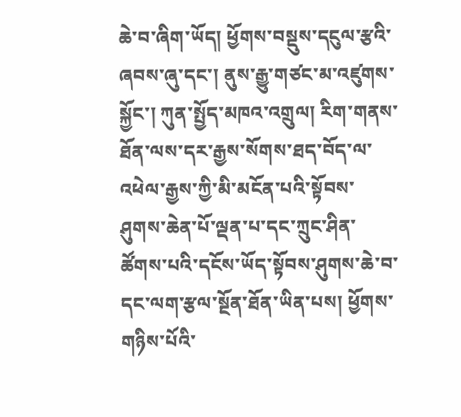ཆེ་བ་ཞིག་ཡོད། ཕྱོགས་བསྡུས་དངུལ་རྩའི་ཞབས་ཞུ་དང་། ནུས་རྒྱུ་གཙང་མ་འཛུགས་སྐྱོང་། ཀུན་སྤྱོད་མཁའ་འགྲུལ། རིག་གནས་ཐོན་ལས་དར་རྒྱས་སོགས་ཐད་བོད་ལ་འཕེལ་རྒྱས་ཀྱི་མི་མངོན་པའི་སྟོབས་ཤུགས་ཆེན་པོ་ལྡན་པ་དང་ཀྲུང་ཤིན་ཚོགས་པའི་དངོས་ཡོད་སྟོབས་ཤུགས་ཆེ་བ་དང་ལག་རྩལ་སྔོན་ཐོན་ཡིན་པས། ཕྱོགས་གཉིས་པོའི་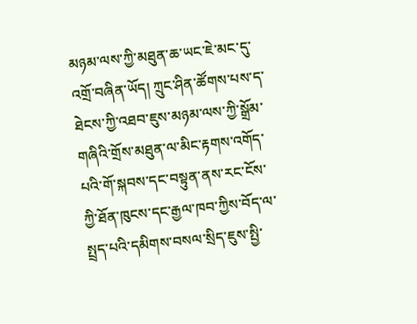མཉམ་ལས་ཀྱི་མཐུན་ཆ་ཡང་ཇེ་མང་དུ་འགྲོ་བཞིན་ཡོད། ཀྲུང་ཤིན་ཚོགས་པས་ད་ཐེངས་ཀྱི་འཐབ་ཇུས་མཉམ་ལས་ཀྱི་སྒྲོམ་གཞིའི་གྲོས་མཐུན་ལ་མིང་རྟགས་འགོད་པའི་གོ་སྐབས་དང་བསྟུན་ནས་རང་ངོས་ཀྱི་ཐོན་ཁུངས་དང་རྒྱལ་ཁབ་ཀྱིས་བོད་ལ་སྤྲད་པའི་དམིགས་བསལ་སྲིད་ཇུས་སྤྱི་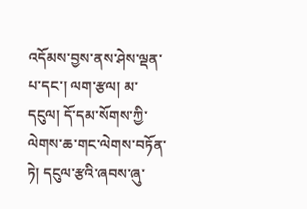འདོམས་བྱས་ནས་ཤེས་ལྡན་པ་དང་། ལག་རྩལ། མ་དངུལ། དོ་དམ་སོགས་ཀྱི་ལེགས་ཆ་གང་ལེགས་བཏོན་ཏེ། དངུལ་རྩའི་ཞབས་ཞུ་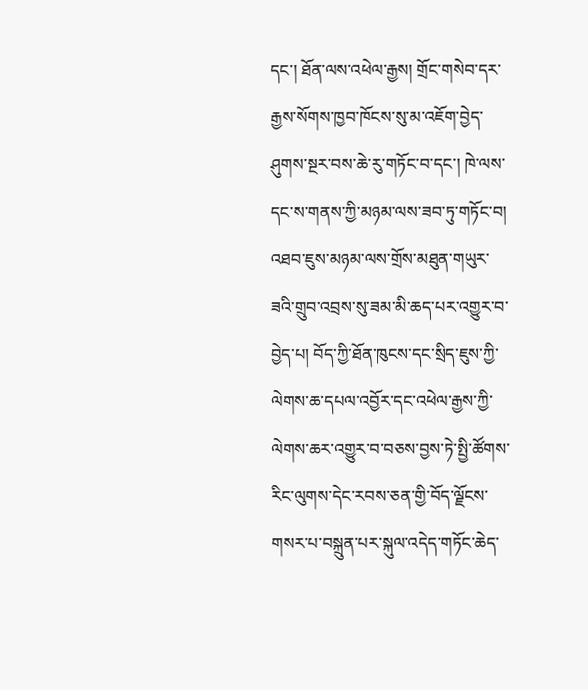དང་། ཐོན་ལས་འཕེལ་རྒྱས། གྲོང་གསེབ་དར་རྒྱས་སོགས་ཁྱབ་ཁོངས་སུ་མ་འཇོག་བྱེད་ཤུགས་སྔར་བས་ཆེ་རུ་གཏོང་བ་དང་། ཁེ་ལས་དང་ས་གནས་ཀྱི་མཉམ་ལས་ཟབ་ཏུ་གཏོང་བ། འཐབ་ཇུས་མཉམ་ལས་གྲོས་མཐུན་གཡུར་ཟའི་གྲུབ་འབྲས་སུ་ཟམ་མི་ཆད་པར་འགྱུར་བ་བྱེད་པ། བོད་ཀྱི་ཐོན་ཁུངས་དང་སྲིད་ཇུས་ཀྱི་ལེགས་ཆ་དཔལ་འབྱོར་དང་འཕེལ་རྒྱས་ཀྱི་ལེགས་ཆར་འགྱུར་བ་བཅས་བྱས་ཏེ་སྤྱི་ཚོགས་རིང་ལུགས་དེང་རབས་ཅན་གྱི་བོད་ལྗོངས་གསར་པ་བསྐྲུན་པར་སྐུལ་འདེད་གཏོང་ཆེད་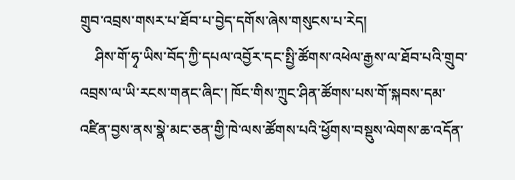གྲུབ་འབྲས་གསར་པ་ཐོབ་པ་བྱེད་དགོས་ཞེས་གསུངས་པ་རེད།
    ཤིས་གོ་ཧྭ་ཡིས་བོད་ཀྱི་དཔལ་འབྱོར་དང་སྤྱི་ཚོགས་འཕེལ་རྒྱས་ལ་ཐོབ་པའི་གྲུབ་འབྲས་ལ་ཡི་རངས་གནང་ཞིང་། ཁོང་གིས་ཀྲུང་ཤིན་ཚོགས་པས་གོ་སྐབས་དམ་འཛིན་བྱས་ནས་སྣེ་མང་ཅན་གྱི་ཁེ་ལས་ཚོགས་པའི་ཕྱོགས་བསྡུས་ལེགས་ཆ་འདོན་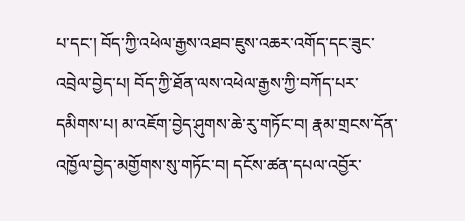པ་དང་། བོད་ཀྱི་འཕེལ་རྒྱས་འཐབ་ཇུས་འཆར་འགོད་དང་ཟུང་འབྲེལ་བྱེད་པ། བོད་ཀྱི་ཐོན་ལས་འཕེལ་རྒྱས་ཀྱི་བཀོད་པར་དམིགས་པ། མ་འཇོག་བྱེད་ཤུགས་ཆེ་རུ་གཏོང་བ། རྣམ་གྲངས་དོན་འཁྱོལ་བྱེད་མགྱོགས་སུ་གཏོང་བ། དངོས་ཚན་དཔལ་འབྱོར་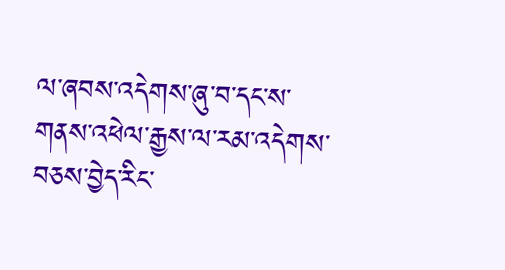ལ་ཞབས་འདེགས་ཞུ་བ་དང་ས་གནས་འཕེལ་རྒྱས་ལ་རམ་འདེགས་བཅས་བྱེད་རིང་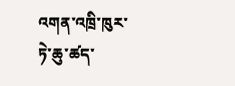འགན་འཁྲི་ཁུར་ཏེ་ཆུ་ཚད་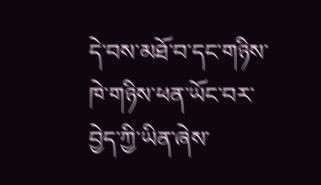དེ་བས་མཐོ་བ་དང་གཉིས་ཁེ་གཉིས་ཕན་ཡོང་བར་བྱེད་ཀྱི་ཡིན་ཞེས་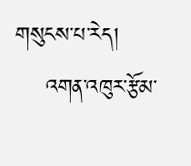གསུངས་པ་རེད།
    འགན་འཁུར་རྩོམ་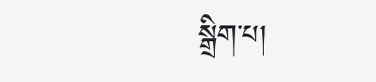སྒྲིག་པ།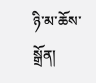ཉི་མ་ཆོས་སྒྲོན།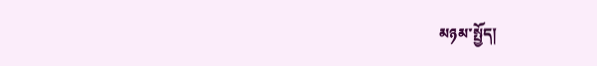མཉམ་སྤྱོད།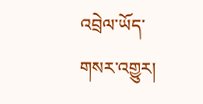འབྲེལ་ཡོད་གསར་འགྱུར།